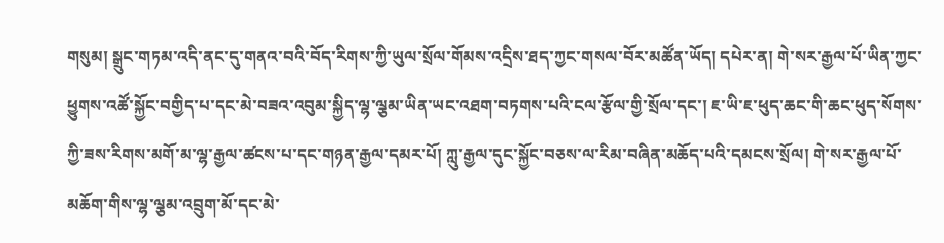གསུམ། སྒྲུང་གཏམ་འདི་ནང་དུ་གནའ་བའི་བོད་རིགས་ཀྱི་ཡུལ་སྲོལ་གོམས་འདྲིས་ཐད་ཀྱང་གསལ་བོར་མཚོན་ཡོད། དཔེར་ན། གེ་སར་རྒྱལ་པོ་ཡིན་ཀྱང་ཕྱུགས་འཚོ་སྐྱོང་བགྱིད་པ་དང་མེ་བཟའ་འབུམ་སྐྱིད་ལྷ་ལྕམ་ཡིན་ཡང་འཐག་བཏགས་པའི་ངལ་རྩོལ་གྱི་སྲོལ་དང་། ཇ་ཡི་ཇ་ཕུད་ཆང་གི་ཆང་ཕུད་སོགས་ཀྱི་ཟས་རིགས་མགོ་མ་ལྷ་རྒྱལ་ཚངས་པ་དང་གཉན་རྒྱལ་དམར་པོ། ཀླུ་རྒྱལ་དུང་སྐྱོང་བཅས་ལ་རིམ་བཞིན་མཆོད་པའི་དམངས་སྲོལ། གེ་སར་རྒྱལ་པོ་མཆོག་གིས་ལྷ་ལྕམ་འབྲུག་མོ་དང་མེ་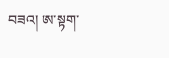བཟའ། ཨ་སྟག་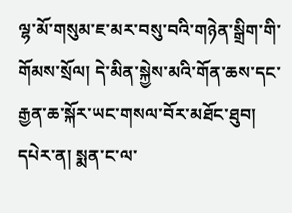ལྷ་མོ་གསུམ་ཇ་མར་བསུ་བའི་གཉེན་སྒྲིག་གི་གོམས་སྲོལ། དེ་མིན་སྐྱེས་མའི་གོན་ཆས་དང་རྒྱན་ཆ་སྐོར་ཡང་གསལ་བོར་མཐོང་ཐུབ། དཔེར་ན། སྨན་ང་ལ་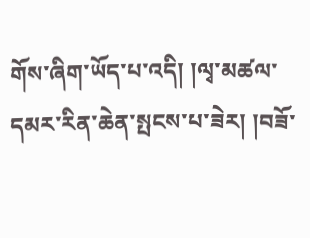གོས་ཞིག་ཡོད་པ་འདི། །ལྭ་མཚལ་དམར་རིན་ཆེན་སྤངས་པ་ཟེར། །བཟོ་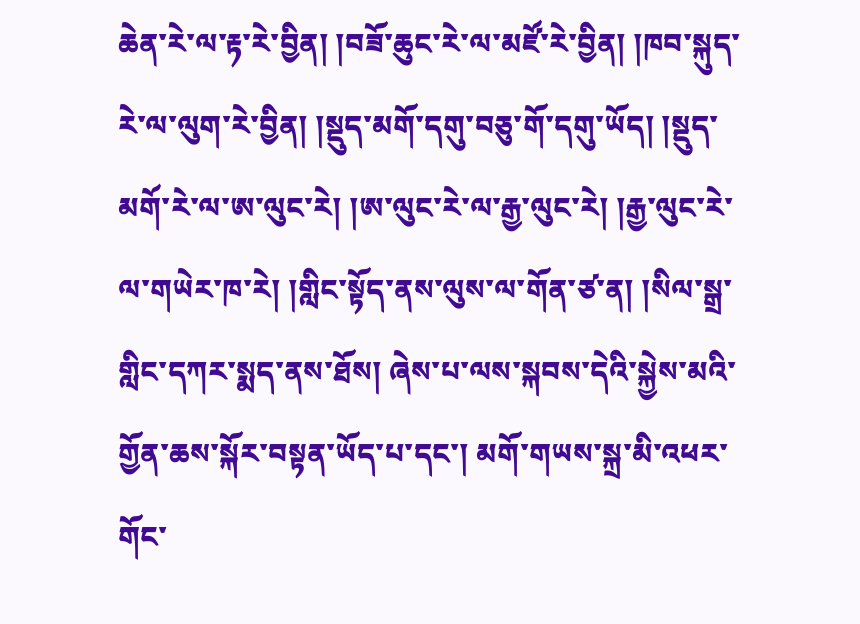ཆེན་རེ་ལ་རྟ་རེ་བྱིན། །བཟོ་ཆུང་རེ་ལ་མཛོ་རེ་བྱིན། །ཁབ་སྐུད་རེ་ལ་ལུག་རེ་བྱིན། །སྡུད་མགོ་དགུ་བཅུ་གོ་དགུ་ཡོད། །སྡུད་མགོ་རེ་ལ་ཨ་ལུང་རེ། །ཨ་ལུང་རེ་ལ་རྒྱ་ལུང་རེ། །རྒྱ་ལུང་རེ་ལ་གཡེར་ཁ་རེ། །གླིང་སྟོད་ནས་ལུས་ལ་གོན་ཙ་ན། །སིལ་སྒྲ་གླིང་དཀར་སྨད་ནས་ཐོས། ཞེས་པ་ལས་སྐབས་དེའི་སྐྱེས་མའི་གྱོན་ཆས་སྐོར་བསྟན་ཡོད་པ་དང་། མགོ་གཡས་སྐྲ་མི་འཕར་གོང་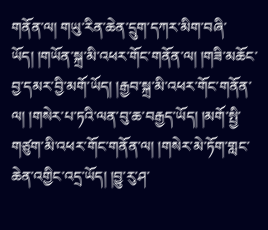གནོན་ལ། གཡུ་རིན་ཆེན་དྲུག་དཀར་མིག་བཞི་ཡོད། །གཡོན་སྐྲ་མི་འཕར་གོང་གནོན་ལ། །གཟི་མཆོང་བྱ་དམར་བྱི་མགོ་ཡོད། །རྒྱབ་སྐྲ་མི་འཕར་གོང་གནོན་ལ། །གསེར་པ་ཏའི་ལན་བུ་ཆ་བརྒྱད་ཡོད། །མགོ་སྤྱི་གཙུག་མི་འཕར་གོང་གནོན་ལ། །གསེར་མེ་ཏོག་གླང་ཆེན་འགྱིང་འདྲ་ཡོད། །བྱུ་རུ་ཤ་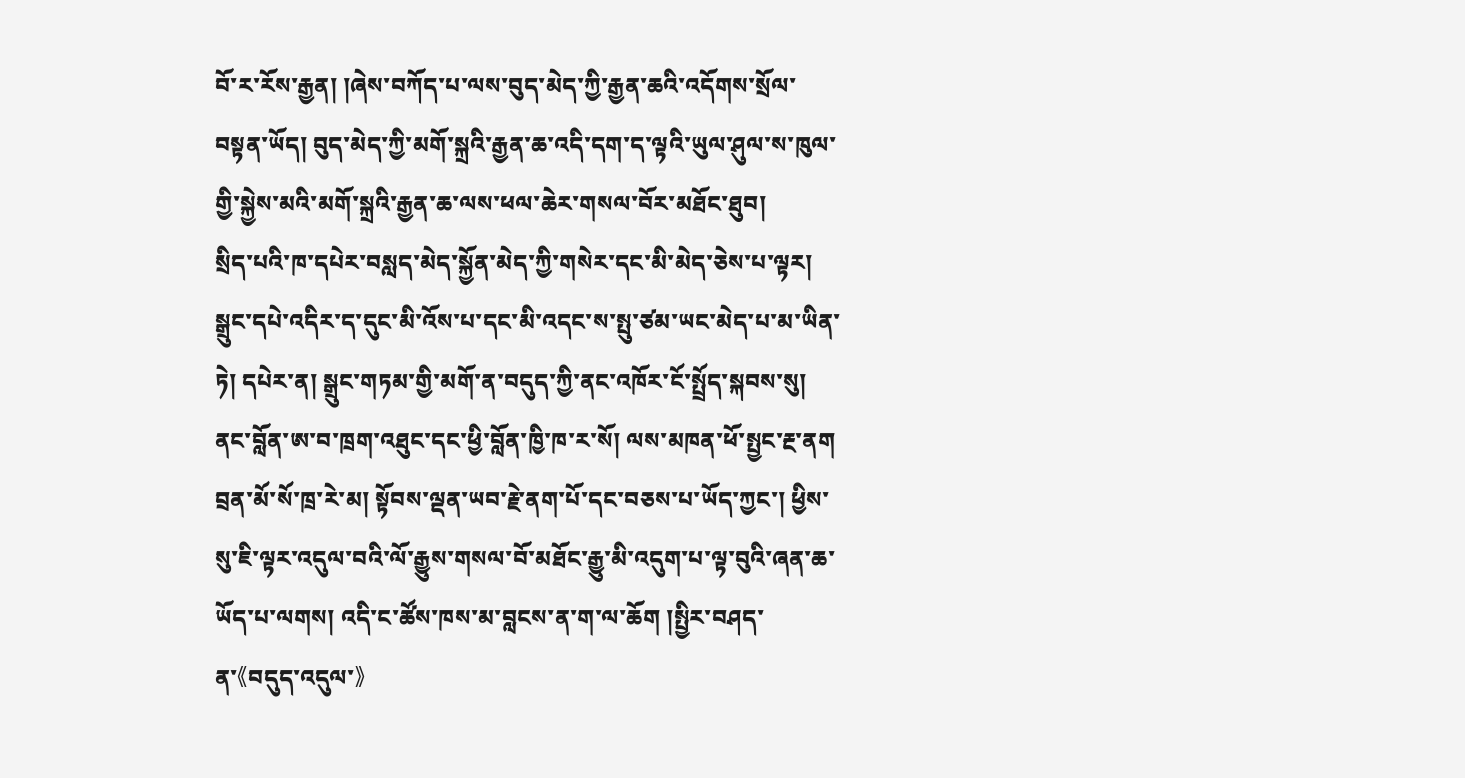བོ་ར་རོས་རྒྱན། །ཞེས་བཀོད་པ་ལས་བུད་མེད་ཀྱི་རྒྱན་ཆའི་འདོགས་སྲོལ་བསྟན་ཡོད། བུད་མེད་ཀྱི་མགོ་སྐྲའི་རྒྱན་ཆ་འདི་དག་ད་ལྟའི་ཡུལ་ཤུལ་ས་ཁུལ་གྱི་སྐྱེས་མའི་མགོ་སྐྲའི་རྒྱན་ཆ་ལས་ཕལ་ཆེར་གསལ་བོར་མཐོང་ཐུབ།
སྲིད་པའི་ཁ་དཔེར་བསླད་མེད་སྐྱོན་མེད་ཀྱི་གསེར་དང་མི་མེད་ཅེས་པ་ལྟར། སྒྲུང་དཔེ་འདིར་ད་དུང་མི་འོས་པ་དང་མི་འདང་ས་སྤུ་ཙམ་ཡང་མེད་པ་མ་ཡིན་ཏེ། དཔེར་ན། སྒྲུང་གཏམ་གྱི་མགོ་ན་བདུད་ཀྱི་ནང་འཁོར་ངོ་སྤྲོད་སྐབས་སུ། ནང་བློན་ཨ་བ་ཁྲག་འཐུང་དང་ཕྱི་བློན་ཁྱི་ཁ་ར་སོ། ལས་མཁན་ཕོ་སྤྱང་རྔ་ནག བྲན་མོ་སོ་ཁྲ་རེ་མ། སྟོབས་ལྡན་ཡབ་རྗེ་ནག་པོ་དང་བཅས་པ་ཡོད་ཀྱང་། ཕྱིས་སུ་ཇི་ལྟར་འདུལ་བའི་ལོ་རྒྱུས་གསལ་བོ་མཐོང་རྒྱུ་མི་འདུག་པ་ལྟ་བུའི་ཞན་ཆ་ཡོད་པ་ལགས། འདི་ང་ཚོས་ཁས་མ་བླངས་ན་ག་ལ་ཆོག །སྤྱིར་བཤད་ན་《བདུད་འདུལ་》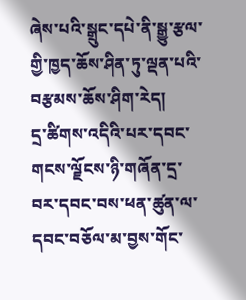ཞེས་པའི་སྒྲུང་དཔེ་ནི་སྒྱུ་རྩལ་གྱི་ཁྱད་ཆོས་ཤིན་ཏུ་ལྡན་པའི་བརྩམས་ཆོས་ཤིག་རེད།
དྲ་ཚིགས་འདིའི་པར་དབང་གངས་ལྗོངས་ཉི་གཞོན་དྲ་བར་དབང་བས་ཕན་ཚུན་ལ་དབང་བཅོལ་མ་བྱས་གོང་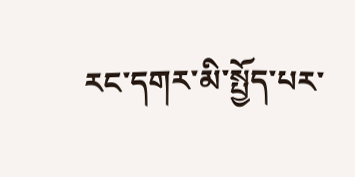རང་དགར་མི་སྤྱོད་པར་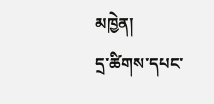མཁྱེན།
དྲ་ཚིགས་དཔང་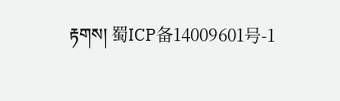རྟགས། 蜀ICP备14009601号-1